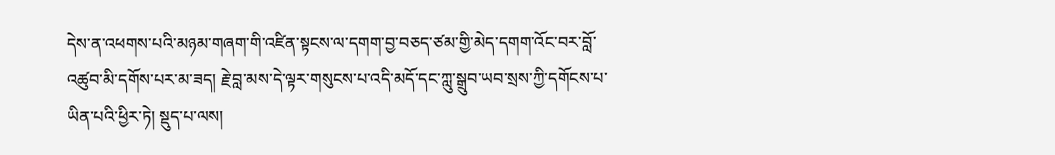དེས་ན་འཕགས་པའི་མཉམ་གཞག་གི་འཛིན་སྟངས་ལ་དགག་བྱ་བཅད་ཙམ་གྱི་མེད་དགག་འོང་བར་བློ་འཚུབ་མི་དགོས་པར་མ་ཟད། རྗེ་བླ་མས་དེ་ལྟར་གསུངས་པ་འདི་མདོ་དང་ཀླུ་སྒྲུབ་ཡབ་སྲས་ཀྱི་དགོངས་པ་ཡིན་པའི་ཕྱིར་ཏེ། སྡུད་པ་ལས།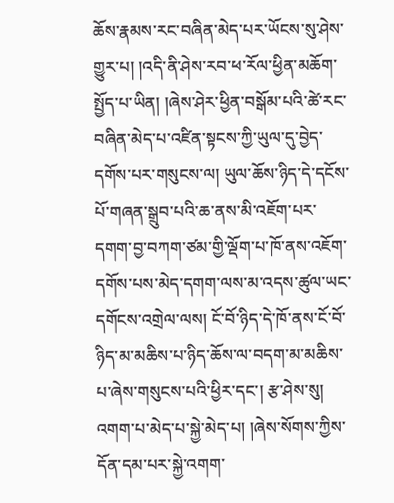ཆོས་རྣམས་རང་བཞིན་མེད་པར་ཡོངས་སུ་ཤེས་གྱུར་པ། །འདི་ནི་ཤེས་རབ་ཕ་རོལ་ཕྱིན་མཆོག་སྤྱོད་པ་ཡིན། །ཞེས་ཤེར་ཕྱིན་བསྒོམ་པའི་ཚེ་རང་བཞིན་མེད་པ་འཛིན་སྟངས་ཀྱི་ཡུལ་དུ་བྱེད་དགོས་པར་གསུངས་ལ། ཡུལ་ཆོས་ཉིད་དེ་དངོས་པོ་གཞན་སྒྲུབ་པའི་ཆ་ནས་མི་འཇོག་པར་དགག་བྱ་བཀག་ཙམ་གྱི་ལྡོག་པ་ཁོ་ནས་འཇོག་དགོས་པས་མེད་དགག་ལས་མ་འདས་ཚུལ་ཡང་དགོངས་འགྲེལ་ལས། ངོ་བོ་ཉིད་དེ་ཁོ་ནས་ངོ་བོ་ཉིད་མ་མཆིས་པ་ཉིད་ཆོས་ལ་བདག་མ་མཆིས་པ་ཞེས་གསུངས་པའི་ཕྱིར་དང་། རྩ་ཤེས་སུ། འགག་པ་མེད་པ་སྐྱེ་མེད་པ། །ཞེས་སོགས་ཀྱིས་དོན་དམ་པར་སྐྱེ་འགག་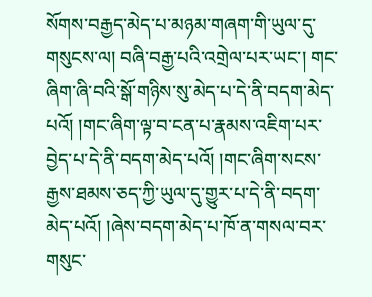སོགས་བརྒྱད་མེད་པ་མཉམ་གཞག་གི་ཡུལ་དུ་གསུངས་ལ། བཞི་བརྒྱ་པའི་འགྲེལ་པར་ཡང་། གང་ཞིག་ཞི་བའི་སྒོ་གཉིས་སུ་མེད་པ་དེ་ནི་བདག་མེད་པའོ། །གང་ཞིག་ལྟ་བ་ངན་པ་རྣམས་འཇིག་པར་བྱེད་པ་དེ་ནི་བདག་མེད་པའོ། །གང་ཞིག་སངས་རྒྱས་ཐམས་ཅད་ཀྱི་ཡུལ་དུ་གྱུར་པ་དེ་ནི་བདག་མེད་པའོ། །ཞེས་བདག་མེད་པ་ཁོ་ན་གསལ་བར་གསུང་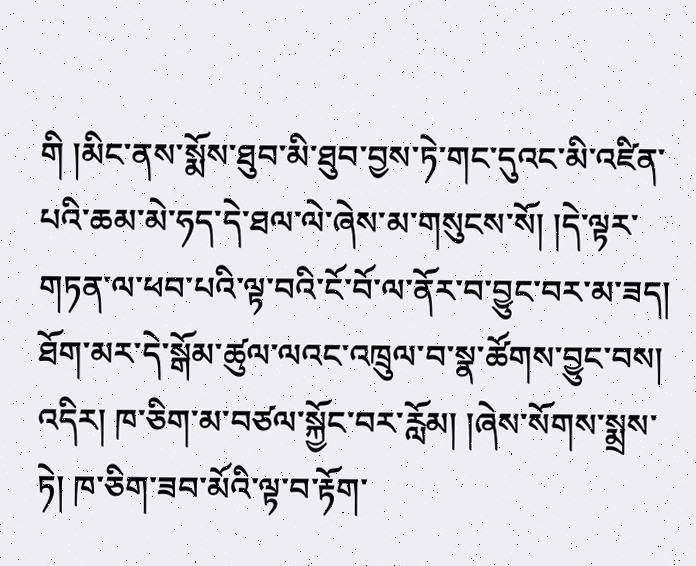གི །མིང་ནས་སྨོས་ཐུབ་མི་ཐུབ་བྱས་ཏེ་གང་དུའང་མི་འཛིན་པའི་ཆམ་མེ་ཧད་དེ་ཐལ་ལེ་ཞེས་མ་གསུངས་སོ། །དེ་ལྟར་གཏན་ལ་ཕབ་པའི་ལྟ་བའི་ངོ་བོ་ལ་ནོར་བ་བྱུང་བར་མ་ཟད། ཐོག་མར་དེ་སྒོམ་ཚུལ་ལའང་འཁྲུལ་བ་སྣ་ཚོགས་བྱུང་བས། འདིར། ཁ་ཅིག་མ་བཙལ་སྐྱོང་བར་རློམ། །ཞེས་སོགས་སྨྲས་ཏེ། ཁ་ཅིག་ཟབ་མོའི་ལྟ་བ་རྟོག་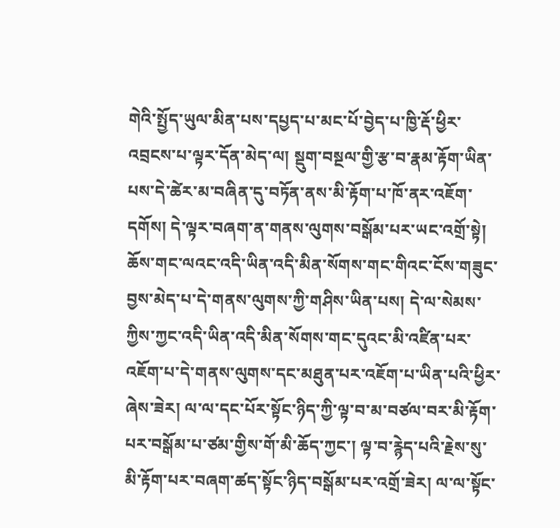གེའི་སྤྱོད་ཡུལ་མིན་པས་དཔྱད་པ་མང་པོ་བྱེད་པ་ཁྱི་རྡོ་ཕྱིར་འབྲངས་པ་ལྟར་དོན་མེད་ལ། སྡུག་བསྔལ་གྱི་རྩ་བ་རྣམ་རྟོག་ཡིན་པས་དེ་ཚེར་མ་བཞིན་དུ་བཏོན་ནས་མི་རྟོག་པ་ཁོ་ནར་འཇོག་དགོས། དེ་ལྟར་བཞག་ན་གནས་ལུགས་བསྒོམ་པར་ཡང་འགྲོ་སྟེ། ཆོས་གང་ལའང་འདི་ཡིན་འདི་མིན་སོགས་གང་གིའང་ངོས་གཟུང་བྱས་མེད་པ་དེ་གནས་ལུགས་ཀྱི་གཤིས་ཡིན་པས། དེ་ལ་སེམས་ཀྱིས་ཀྱང་འདི་ཡིན་འདི་མིན་སོགས་གང་དུའང་མི་འཛིན་པར་འཇོག་པ་དེ་གནས་ལུགས་དང་མཐུན་པར་འཇོག་པ་ཡིན་པའི་ཕྱིར་ཞེས་ཟེར། ལ་ལ་དང་པོར་སྟོང་ཉིད་ཀྱི་ལྟ་བ་མ་བཙལ་བར་མི་རྟོག་པར་བསྒོམ་པ་ཙམ་གྱིས་གོ་མི་ཆོད་ཀྱང་། ལྟ་བ་རྙེད་པའི་རྗེས་སུ་མི་རྟོག་པར་བཞག་ཚད་སྟོང་ཉིད་བསྒོམ་པར་འགྲོ་ཟེར། ལ་ལ་སྟོང་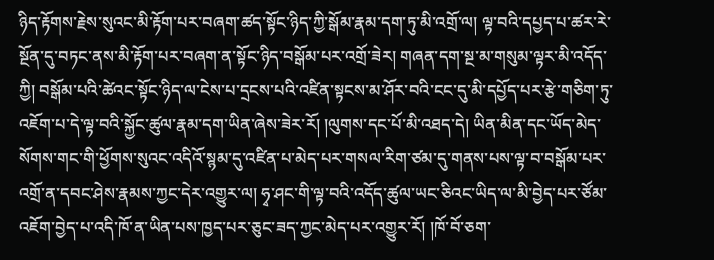ཉིད་རྟོགས་རྗེས་སུའང་མི་རྟོག་པར་བཞག་ཚད་སྟོང་ཉིད་ཀྱི་སྒོམ་རྣམ་དག་ཏུ་མི་འགྲོ་ལ། ལྟ་བའི་དཔྱད་པ་ཚར་རེ་སྔོན་དུ་བཏང་ནས་མི་རྟོག་པར་བཞག་ན་སྟོང་ཉིད་བསྒོམ་པར་འགྲོ་ཟེར། གཞན་དག་སྔ་མ་གསུམ་ལྟར་མི་འདོད་ཀྱི། བསྒོམ་པའི་ཚེའང་སྟོང་ཉིད་ལ་ངེས་པ་དྲངས་པའི་འཛིན་སྟངས་མ་ཤོར་བའི་ངང་དུ་མི་དཔྱོད་པར་རྩེ་གཅིག་ཏུ་འཇོག་པ་དེ་ལྟ་བའི་སྐྱོང་ཚུལ་རྣམ་དག་ཡིན་ཞེས་ཟེར་རོ། །ལུགས་དང་པོ་མི་འཐད་དེ། ཡིན་མིན་དང་ཡོད་མེད་སོགས་གང་གི་ཕྱོགས་སུའང་འདིའོ་སྙམ་དུ་འཛིན་པ་མེད་པར་གསལ་རིག་ཙམ་དུ་གནས་པས་ལྟ་བ་བསྒོམ་པར་འགྲོ་ན་དབང་ཤེས་རྣམས་ཀྱང་དེར་འགྱུར་ལ། ཧྭ་ཤང་གི་ལྟ་བའི་འདོད་ཚུལ་ཡང་ཅིའང་ཡིད་ལ་མི་བྱེད་པར་ཙོམ་འཇོག་བྱེད་པ་འདི་ཁོ་ན་ཡིན་པས་ཁྱད་པར་ཅུང་ཟད་ཀྱང་མེད་པར་འགྱུར་རོ། །ཁོ་བོ་ཅག་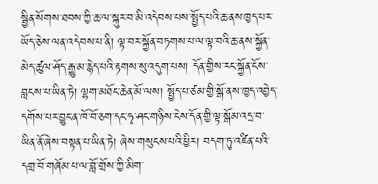སྦྱིན་སོགས་ཐབས་ཀྱི་ཆ་ལ་སྐུར་བ་མི་འདེབས་པས་སྤྱོད་པའི་ཆ་ནས་ཁྱད་པར་ཡོད་ཅེས་ལན་འདེབས་པ་ནི། ལྟ་བར་སྐྱོན་བཏགས་པ་ལ་ལྟ་བའི་ཆ་ནས་སྐྱོན་མེད་ཚུལ་ཤོད་རྒྱུ་མ་རྙེད་པའི་རྟགས་སུ་འདུག་པས། དོན་གྱིས་རང་སྐྱོན་ངོས་བླངས་པ་ཡིན་ཏེ། ལྷག་མཐོང་ཆེན་མོ་ལས། སྤྱོད་པ་ཙམ་གྱི་སྒོ་ནས་ཁྱད་འབྱེད་དགོས་པར་བྱུང་ན་ཁོ་བོ་ཅག་དང་ཧྭ་ཤང་གཉིས་ངེས་དོན་གྱི་ལྟ་སྒོམ་འདྲ་བ་ཡིན་ནོ་ཞེས་བསྟན་པ་ཡིན་ཏེ། ཞེས་གསུངས་པའི་ཕྱིར། བདག་ཏུ་འཛིན་པའི་དགྲ་བོ་གཞོམ་པ་ལ་བློ་གྲོས་ཀྱི་མིག་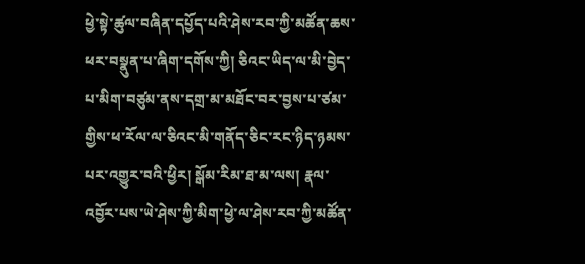ཕྱེ་སྟེ་ཚུལ་བཞིན་དཔྱོད་པའི་ཤེས་རབ་ཀྱི་མཚོན་ཆས་ཕར་བསྣུན་པ་ཞིག་དགོས་ཀྱི། ཅིའང་ཡིད་ལ་མི་བྱེད་པ་མིག་བཙུམ་ནས་དགྲ་མ་མཐོང་བར་བྱས་པ་ཙམ་གྱིས་ཕ་རོལ་ལ་ཅིའང་མི་གནོད་ཅིང་རང་ཉིད་ཉམས་པར་འགྱུར་བའི་ཕྱིར། སྒོམ་རིམ་ཐ་མ་ལས། རྣལ་འབྱོར་པས་ཡེ་ཤེས་ཀྱི་མིག་ཕྱེ་ལ་ཤེས་རབ་ཀྱི་མཚོན་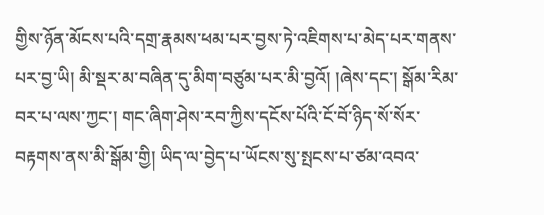གྱིས་ཉོན་མོངས་པའི་དགྲ་རྣམས་ཕམ་པར་བྱས་ཏེ་འཇིགས་པ་མེད་པར་གནས་པར་བྱ་ཡི། མི་སྡར་མ་བཞིན་དུ་མིག་བཙུམ་པར་མི་བྱའོ། །ཞེས་དང་། སྒོམ་རིམ་བར་པ་ལས་ཀྱང་། གང་ཞིག་ཤེས་རབ་ཀྱིས་དངོས་པོའི་ངོ་བོ་ཉིད་སོ་སོར་བརྟགས་ནས་མི་སྒོམ་གྱི། ཡིད་ལ་བྱེད་པ་ཡོངས་སུ་སྤངས་པ་ཙམ་འབའ་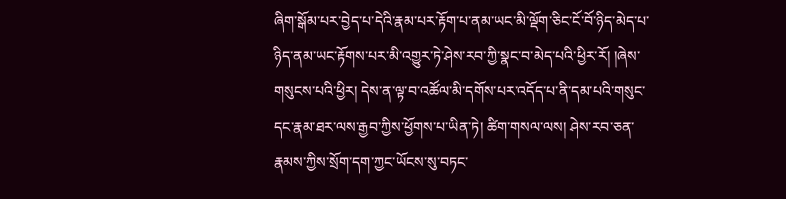ཞིག་སྒོམ་པར་བྱེད་པ་དེའི་རྣམ་པར་རྟོག་པ་ནམ་ཡང་མི་ལྡོག་ཅིང་ངོ་བོ་ཉིད་མེད་པ་ཉིད་ནམ་ཡང་རྟོགས་པར་མི་འགྱུར་ཏེ་ཤེས་རབ་ཀྱི་སྣང་བ་མེད་པའི་ཕྱིར་རོ། །ཞེས་གསུངས་པའི་ཕྱིར། དེས་ན་ལྟ་བ་འཚོལ་མི་དགོས་པར་འདོད་པ་ནི་དམ་པའི་གསུང་དང་རྣམ་ཐར་ལས་རྒྱབ་ཀྱིས་ཕྱོགས་པ་ཡིན་ཏེ། ཚིག་གསལ་ལས། ཤེས་རབ་ཅན་རྣམས་ཀྱིས་སྲོག་དག་ཀྱང་ཡོངས་སུ་བཏང་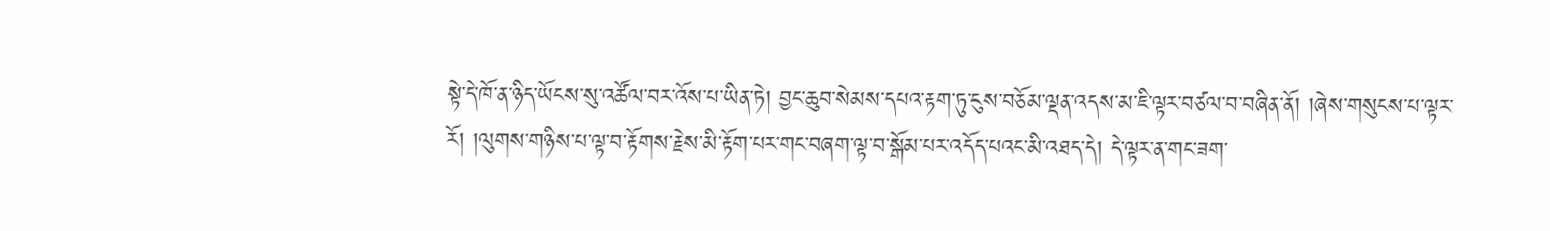སྟེ་དེ་ཁོ་ན་ཉིད་ཡོངས་སུ་འཚོལ་བར་འོས་པ་ཡིན་ཏེ། བྱང་ཆུབ་སེམས་དཔའ་རྟག་ཏུ་ངུས་བཅོམ་ལྡན་འདས་མ་ཇི་ལྟར་བཙལ་བ་བཞིན་ནོ། །ཞེས་གསུངས་པ་ལྟར་རོ། །ལུགས་གཉིས་པ་ལྟ་བ་རྟོགས་རྗེས་མི་རྟོག་པར་གང་བཞག་ལྟ་བ་སྒོམ་པར་འདོད་པའང་མི་འཐད་དེ། དེ་ལྟར་ན་གང་ཟག་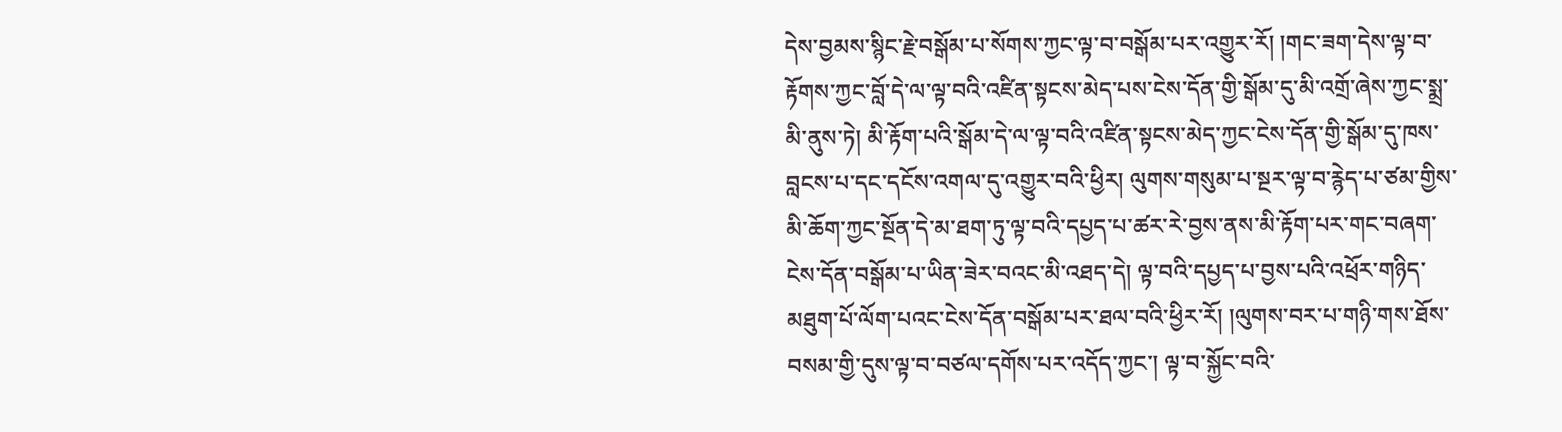དེས་བྱམས་སྙིང་རྗེ་བསྒོམ་པ་སོགས་ཀྱང་ལྟ་བ་བསྒོམ་པར་འགྱུར་རོ། །གང་ཟག་དེས་ལྟ་བ་རྟོགས་ཀྱང་བློ་དེ་ལ་ལྟ་བའི་འཛིན་སྟངས་མེད་པས་ངེས་དོན་གྱི་སྒོམ་དུ་མི་འགྲོ་ཞེས་ཀྱང་སྨྲ་མི་ནུས་ཏེ། མི་རྟོག་པའི་སྒོམ་དེ་ལ་ལྟ་བའི་འཛིན་སྟངས་མེད་ཀྱང་ངེས་དོན་གྱི་སྒོམ་དུ་ཁས་བླངས་པ་དང་དངོས་འགལ་དུ་འགྱུར་བའི་ཕྱིར། ལུགས་གསུམ་པ་སྔར་ལྟ་བ་རྙེད་པ་ཙམ་གྱིས་མི་ཆོག་ཀྱང་སྔོན་དེ་མ་ཐག་ཏུ་ལྟ་བའི་དཔྱད་པ་ཚར་རེ་བྱས་ནས་མི་རྟོག་པར་གང་བཞག་ངེས་དོན་བསྒོམ་པ་ཡིན་ཟེར་བའང་མི་འཐད་དེ། ལྟ་བའི་དཔྱད་པ་བྱས་པའི་འཕྲོར་གཉིད་མཐུག་པོ་ལོག་པའང་ངེས་དོན་བསྒོམ་པར་ཐལ་བའི་ཕྱིར་རོ། །ལུགས་བར་པ་གཉི་གས་ཐོས་བསམ་གྱི་དུས་ལྟ་བ་བཙལ་དགོས་པར་འདོད་ཀྱང་། ལྟ་བ་སྐྱོང་བའི་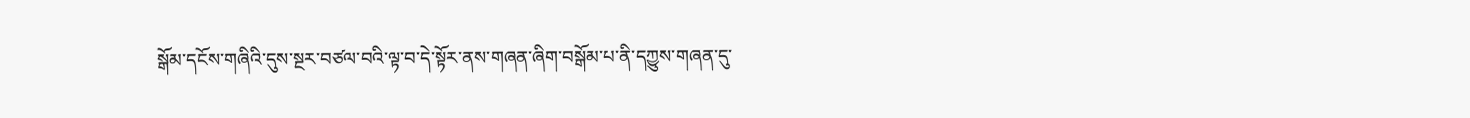སྒོམ་དངོས་གཞིའི་དུས་སྔར་བཙལ་བའི་ལྟ་བ་དེ་སྟོར་ནས་གཞན་ཞིག་བསྒོམ་པ་ནི་དཀྱུས་གཞན་དུ་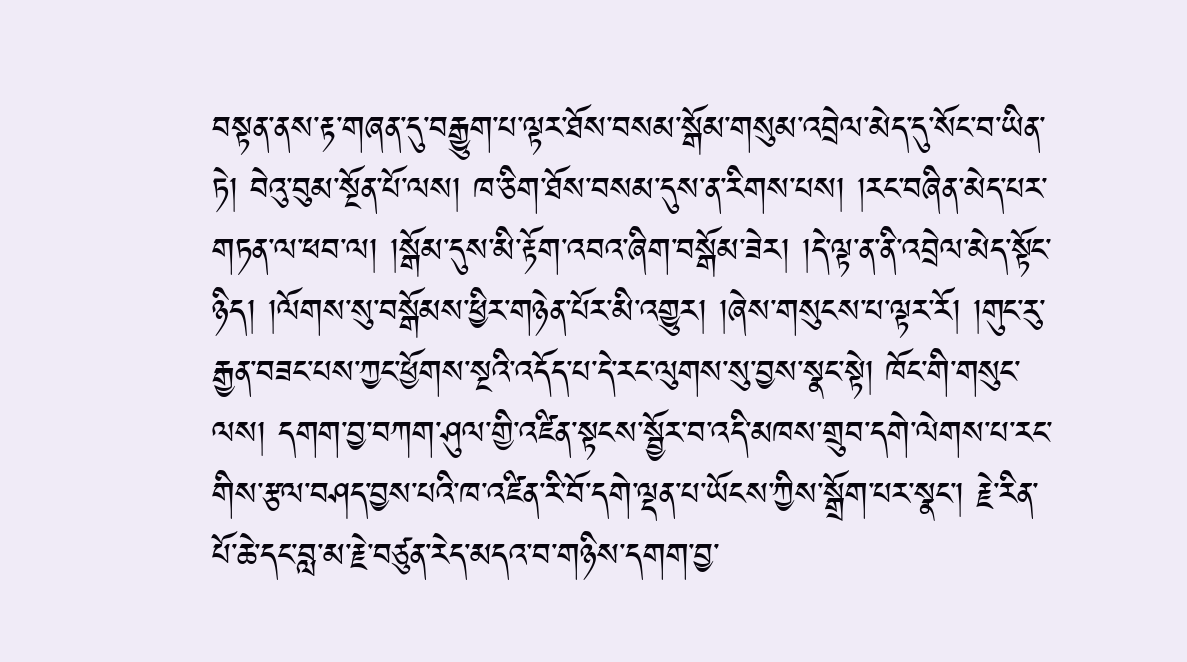བསྟན་ནས་རྟ་གཞན་དུ་བརྒྱུག་པ་ལྟར་ཐོས་བསམ་སྒོམ་གསུམ་འབྲེལ་མེད་དུ་སོང་བ་ཡིན་ཏེ། བེའུ་བུམ་སྔོན་པོ་ལས། ཁ་ཅིག་ཐོས་བསམ་དུས་ན་རིགས་པས། །རང་བཞིན་མེད་པར་གཏན་ལ་ཕབ་ལ། །སྒོམ་དུས་མི་རྟོག་འབའ་ཞིག་བསྒོམ་ཟེར། །དེ་ལྟ་ན་ནི་འབྲེལ་མེད་སྟོང་ཉིད། །ལོགས་སུ་བསྒོམས་ཕྱིར་གཉེན་པོར་མི་འགྱུར། །ཞེས་གསུངས་པ་ལྟར་རོ། །གུང་རུ་རྒྱན་བཟང་པས་ཀྱང་ཕྱོགས་སྔའི་འདོད་པ་དེ་རང་ལུགས་སུ་བྱས་སྣང་སྟེ། ཁོང་གི་གསུང་ལས། དགག་བྱ་བཀག་ཤུལ་གྱི་འཛིན་སྟངས་སྦྱོར་བ་འདི་མཁས་གྲུབ་དགེ་ལེགས་པ་རང་གིས་རྩལ་བཤད་བྱས་པའི་ཁ་འཛིན་རི་བོ་དགེ་ལྡན་པ་ཡོངས་ཀྱིས་སྒྲོག་པར་སྣང་། རྗེ་རིན་པོ་ཆེ་དང་བླ་མ་རྗེ་བཙུན་རེད་མདའ་བ་གཉིས་དགག་བྱ་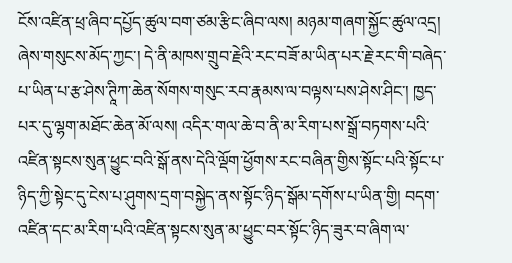ངོས་འཛིན་ཕྲ་ཞིབ་དཔྱོད་ཚུལ་བག་ཙམ་རྩིང་ཞིབ་ལས། མཉམ་གཞག་སྐྱོང་ཚུལ་འདྲ། ཞེས་གསུངས་མོད་ཀྱང་། དེ་ནི་མཁས་གྲུབ་རྗེའི་རང་བཟོ་མ་ཡིན་པར་རྗེ་རང་གི་བཞེད་པ་ཡིན་པ་རྩ་ཤེས་ཊཱིཀ་ཆེན་སོགས་གསུང་རབ་རྣམས་ལ་བལྟས་པས་ཤེས་ཤིང་། ཁྱད་པར་དུ་ལྷག་མཐོང་ཆེན་མོ་ལས། འདིར་གལ་ཆེ་བ་ནི་མ་རིག་པས་སྒྲོ་བཏགས་པའི་འཛིན་སྟངས་སུན་ཕྱུང་བའི་སྒོ་ནས་དེའི་ལྡོག་ཕྱོགས་རང་བཞིན་གྱིས་སྟོང་པའི་སྟོང་པ་ཉིད་ཀྱི་སྟེང་དུ་ངེས་པ་ཤུགས་དྲག་བསྐྱེད་ནས་སྟོང་ཉིད་སྒོམ་དགོས་པ་ཡིན་གྱི། བདག་འཛིན་དང་མ་རིག་པའི་འཛིན་སྟངས་སུན་མ་ཕྱུང་བར་སྟོང་ཉིད་ཟུར་བ་ཞིག་ལ་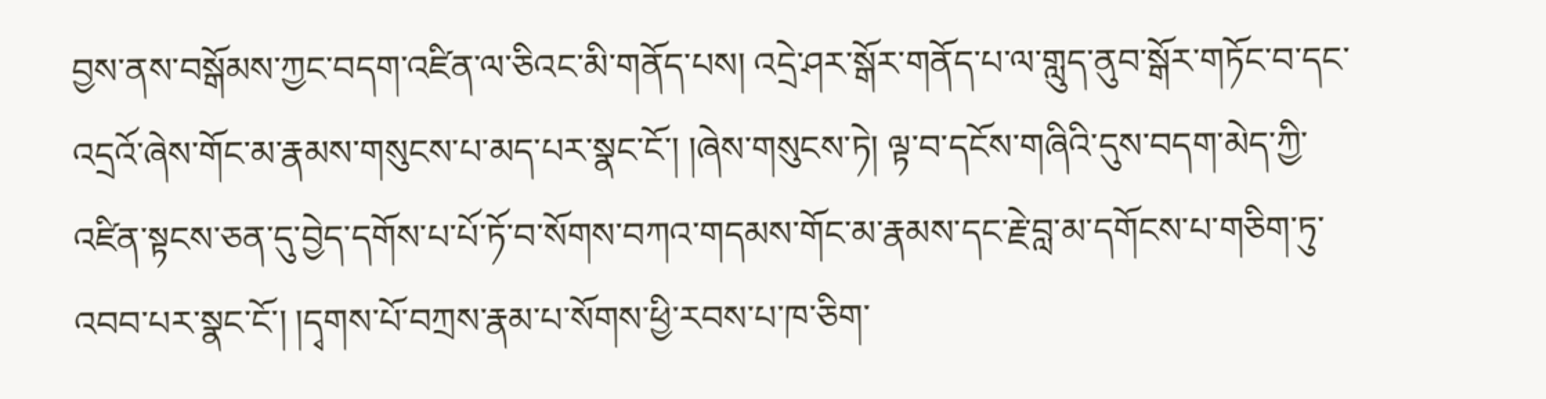བྱས་ནས་བསྒོམས་ཀྱང་བདག་འཛིན་ལ་ཅིའང་མི་གནོད་པས། འདྲེ་ཤར་སྒོར་གནོད་པ་ལ་གླུད་ནུབ་སྒོར་གཏོང་བ་དང་འདྲའོ་ཞེས་གོང་མ་རྣམས་གསུངས་པ་མད་པར་སྣང་ངོ་། །ཞེས་གསུངས་ཏེ། ལྟ་བ་དངོས་གཞིའི་དུས་བདག་མེད་ཀྱི་འཛིན་སྟངས་ཅན་དུ་བྱེད་དགོས་པ་པོ་ཏོ་བ་སོགས་བཀའ་གདམས་གོང་མ་རྣམས་དང་རྗེ་བླ་མ་དགོངས་པ་གཅིག་ཏུ་འབབ་པར་སྣང་ངོ་། །དྭགས་པོ་བཀྲས་རྣམ་པ་སོགས་ཕྱི་རབས་པ་ཁ་ཅིག་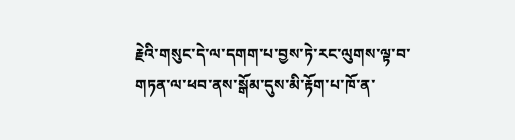རྗེའི་གསུང་དེ་ལ་དགག་པ་བྱས་ཏེ་རང་ལུགས་ལྟ་བ་གཏན་ལ་ཕབ་ནས་སྒོམ་དུས་མི་རྟོག་པ་ཁོ་ན་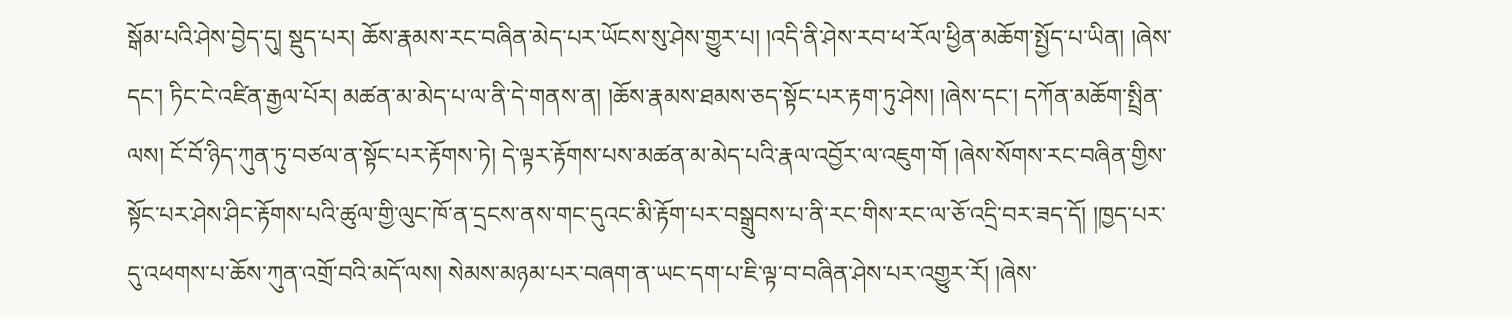སྒོམ་པའི་ཤེས་བྱེད་དུ། སྡུད་པར། ཆོས་རྣམས་རང་བཞིན་མེད་པར་ཡོངས་སུ་ཤེས་གྱུར་པ། །འདི་ནི་ཤེས་རབ་ཕ་རོལ་ཕྱིན་མཆོག་སྤྱོད་པ་ཡིན། །ཞེས་དང་། ཏིང་ངེ་འཛིན་རྒྱལ་པོར། མཚན་མ་མེད་པ་ལ་ནི་དེ་གནས་ན། །ཆོས་རྣམས་ཐམས་ཅད་སྟོང་པར་རྟག་ཏུ་ཤེས། །ཞེས་དང་། དཀོན་མཆོག་སྤྲིན་ལས། ངོ་བོ་ཉིད་ཀུན་ཏུ་བཙལ་ན་སྟོང་པར་རྟོགས་ཏེ། དེ་ལྟར་རྟོགས་པས་མཚན་མ་མེད་པའི་རྣལ་འབྱོར་ལ་འཇུག་གོ །ཞེས་སོགས་རང་བཞིན་གྱིས་སྟོང་པར་ཤེས་ཤིང་རྟོགས་པའི་ཚུལ་གྱི་ལུང་ཁོ་ན་དྲངས་ནས་གང་དུའང་མི་རྟོག་པར་བསྒྲུབས་པ་ནི་རང་གིས་རང་ལ་ཅོ་འདྲི་བར་ཟད་དོ། །ཁྱད་པར་དུ་འཕགས་པ་ཆོས་ཀུན་འགྲོ་བའི་མདོ་ལས། སེམས་མཉམ་པར་བཞག་ན་ཡང་དག་པ་ཇི་ལྟ་བ་བཞིན་ཤེས་པར་འགྱུར་རོ། །ཞེས་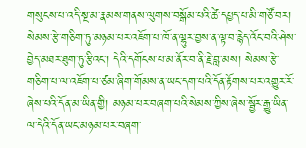གསུངས་པ་འདི་སྔ་མ་རྣམས་གནས་ལུགས་བསྒོམ་པའི་ཚེ་དཔྱད་པ་མི་གཙོ་བར། སེམས་རྩེ་གཅིག་ཏུ་མཉམ་པར་འཇོག་པ་ཁོ་ན་ལྷུར་བྱས་ན་ལྟ་བ་རྙེད་འོང་བའི་ཤེས་བྱེད་མཐར་ཐུག་ཏུ་རྩིའང་། དེའི་དགོངས་པ་མ་ནོར་བ་ནི་རྗེ་བླ་མས། སེམས་རྩེ་གཅིག་པ་ལ་འཇོག་པ་ཙམ་ཞིག་གོམས་ན་ཡང་དག་པའི་དོན་རྟོགས་པར་འགྱུར་རོ་ཞེས་པའི་དོན་མ་ཡིན་གྱི། མཉམ་པར་བཞག་པའི་སེམས་ཀྱིས་ཞེས་སྦྱོར་རྒྱུ་ཡིན་ལ་དེའི་དོན་ཡང་མཉམ་པར་བཞག་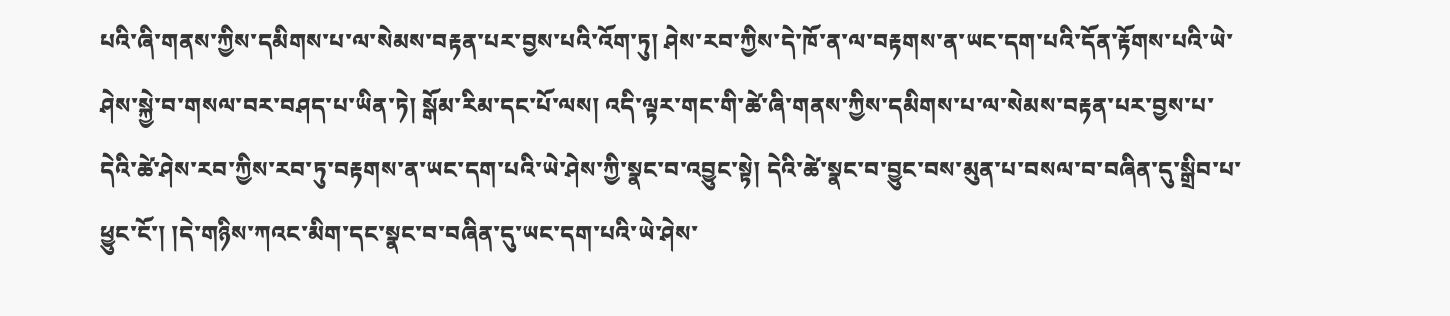པའི་ཞི་གནས་ཀྱིས་དམིགས་པ་ལ་སེམས་བརྟན་པར་བྱས་པའི་འོག་ཏུ། ཤེས་རབ་ཀྱིས་དེ་ཁོ་ན་ལ་བརྟགས་ན་ཡང་དག་པའི་དོན་རྟོགས་པའི་ཡེ་ཤེས་སྐྱེ་བ་གསལ་བར་བཤད་པ་ཡིན་ཏེ། སྒོམ་རིམ་དང་པོ་ལས། འདི་ལྟར་གང་གི་ཚེ་ཞི་གནས་ཀྱིས་དམིགས་པ་ལ་སེམས་བརྟན་པར་བྱས་པ་དེའི་ཚེ་ཤེས་རབ་ཀྱིས་རབ་ཏུ་བརྟགས་ན་ཡང་དག་པའི་ཡེ་ཤེས་ཀྱི་སྣང་བ་འབྱུང་སྟེ། དེའི་ཚེ་སྣང་བ་བྱུང་བས་མུན་པ་བསལ་བ་བཞིན་དུ་སྒྲིབ་པ་ཕྱུང་ངོ་། །དེ་གཉིས་ཀའང་མིག་དང་སྣང་བ་བཞིན་དུ་ཡང་དག་པའི་ཡེ་ཤེས་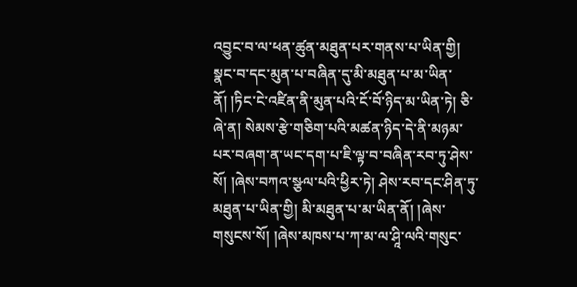འབྱུང་བ་ལ་ཕན་ཚུན་མཐུན་པར་གནས་པ་ཡིན་གྱི། སྣང་བ་དང་མུན་པ་བཞིན་དུ་མི་མཐུན་པ་མ་ཡིན་ནོ། །ཏིང་ངེ་འཛིན་ནི་མུན་པའི་ངོ་བོ་ཉིད་མ་ཡིན་ཏེ། ཅི་ཞེ་ན། སེམས་རྩེ་གཅིག་པའི་མཚན་ཉིད་དེ་ནི་མཉམ་པར་བཞག་ན་ཡང་དག་པ་ཇི་ལྟ་བ་བཞིན་རབ་ཏུ་ཤེས་སོ། །ཞེས་བཀའ་སྩལ་པའི་ཕྱིར་ཏེ། ཤེས་རབ་དང་ཤིན་ཏུ་མཐུན་པ་ཡིན་གྱི། མི་མཐུན་པ་མ་ཡིན་ནོ། །ཞེས་གསུངས་སོ། །ཞེས་མཁས་པ་ཀ་མ་ལ་ཤཱི་ལའི་གསུང་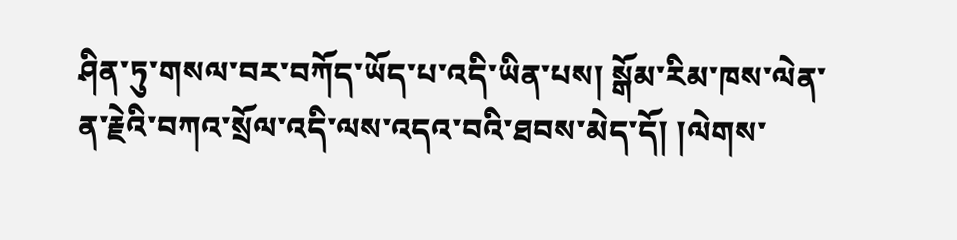ཤིན་ཏུ་གསལ་བར་བཀོད་ཡོད་པ་འདི་ཡིན་པས། སྒོམ་རིམ་ཁས་ལེན་ན་རྗེའི་བཀའ་སྲོལ་འདི་ལས་འདའ་བའི་ཐབས་མེད་དོ། །ལེགས་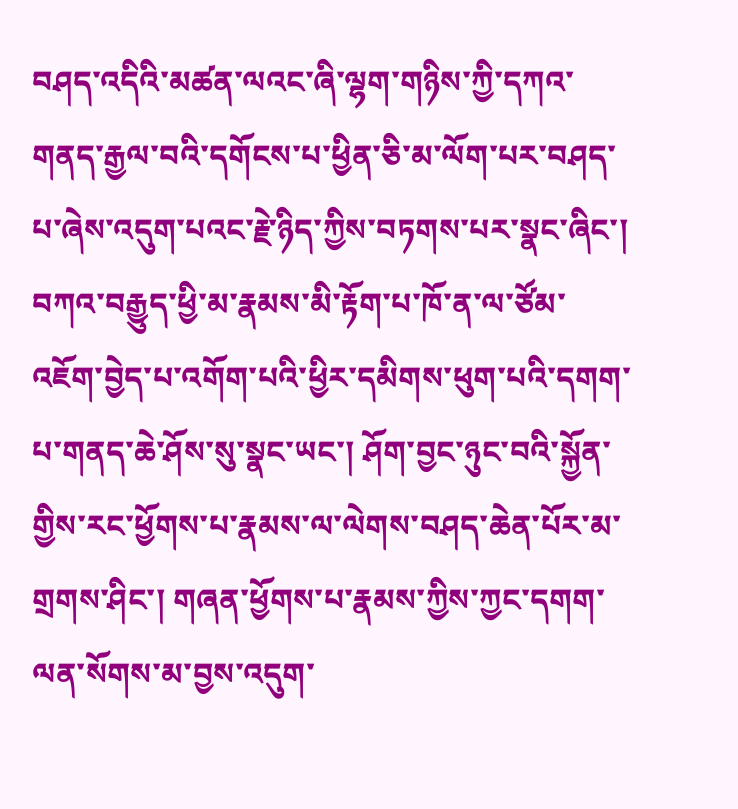བཤད་འདིའི་མཚན་ལའང་ཞི་ལྷག་གཉིས་ཀྱི་དཀའ་གནད་རྒྱལ་བའི་དགོངས་པ་ཕྱིན་ཅི་མ་ལོག་པར་བཤད་པ་ཞེས་འདུག་པའང་རྗེ་ཉིད་ཀྱིས་བཏགས་པར་སྣང་ཞིང་། བཀའ་བརྒྱུད་ཕྱི་མ་རྣམས་མི་རྟོག་པ་ཁོ་ན་ལ་ཙོམ་འཇོག་བྱེད་པ་འགོག་པའི་ཕྱིར་དམིགས་ཕུག་པའི་དགག་པ་གནད་ཆེ་ཤོས་སུ་སྣང་ཡང་། ཤོག་བྱང་ཉུང་བའི་སྐྱོན་གྱིས་རང་ཕྱོགས་པ་རྣམས་ལ་ལེགས་བཤད་ཆེན་པོར་མ་གྲགས་ཤིང་། གཞན་ཕྱོགས་པ་རྣམས་ཀྱིས་ཀྱང་དགག་ལན་སོགས་མ་བྱས་འདུག་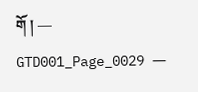གོ ། ― GTD001_Page_0029 ―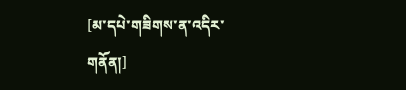[མ་དཔེ་གཟིགས་ན་འདིར་གནོན།]